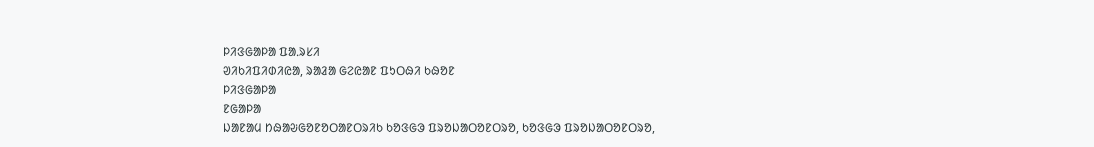ᱞᱤᱝᱜᱟᱞᱟ ᱯᱟᱹᱨᱥᱤ
ᱣᱤᱠᱤᱯᱤᱰᱤᱭᱟ, ᱨᱟᱲᱟ ᱜᱮᱭᱟᱱ ᱯᱩᱛᱷᱤ ᱠᱷᱚᱱ
ᱞᱤᱝᱜᱟᱞᱟ
ᱱᱜᱟᱞᱟ
ᱡᱟᱱᱟᱢ ᱴᱷᱟᱶᱜᱚᱱᱚᱛᱟᱱᱛᱨᱤᱠ ᱠᱚᱝᱜᱳ ᱯᱨᱚᱡᱟᱛᱚᱱᱛᱨᱚ, ᱠᱚᱝᱜᱳ ᱯᱨᱚᱡᱟᱛᱚᱱᱛᱨᱚ,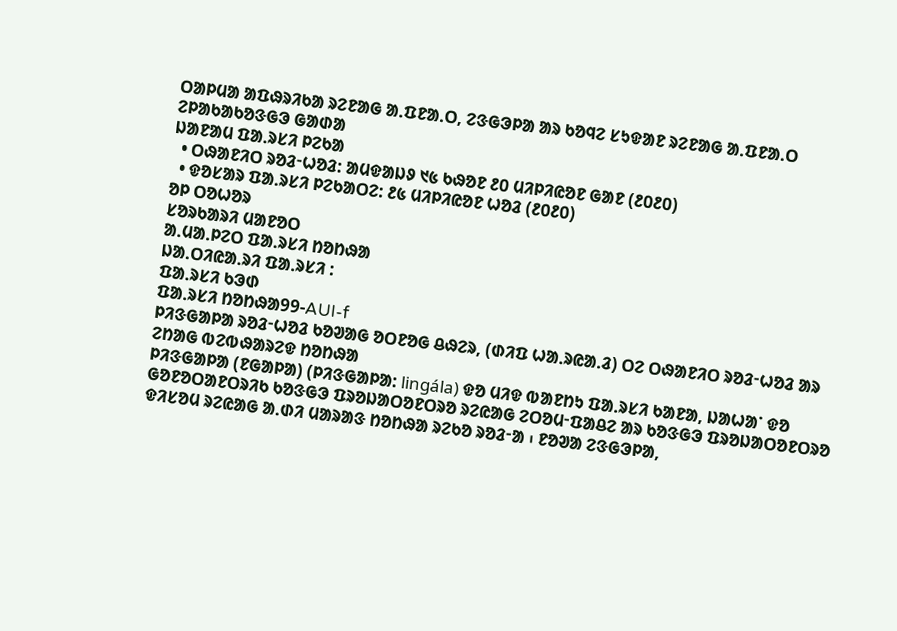ᱛᱟᱞᱢᱟ ᱟᱯᱷᱨᱤᱠᱟ ᱨᱮᱱᱟᱜ ᱟᱹᱯᱱᱟᱹᱛ, ᱮᱝᱜᱳᱞᱟ ᱟᱨ ᱠᱚᱧᱮ ᱥᱩᱫᱟᱱ ᱨᱮᱱᱟᱜ ᱟᱹᱯᱱᱟᱹᱛ
ᱮᱞᱟᱠᱟᱠᱚᱝᱜᱳ ᱜᱟᱰᱟ
ᱡᱟᱱᱟᱢ ᱯᱟᱹᱨᱥᱤ ᱞᱮᱠᱟ
  • ᱛᱷᱟᱱᱤᱛ ᱨᱚᱲᱼᱦᱚᱲ: ᱟᱢᱫᱟᱡᱽ ᱑᱕ ᱠᱷᱚᱱ ᱒᱐ ᱢᱤᱞᱤᱭᱚᱱ ᱜᱟᱱ (᱒᱐᱒᱐)
  • ᱫᱚᱥᱟᱨ ᱯᱟᱹᱨᱥᱤ ᱞᱮᱠᱟᱛᱮ: ᱒᱕ ᱢᱤᱞᱤᱭᱚᱱ ᱦᱚᱲ (᱒᱐᱒᱐)
ᱚᱞ ᱛᱚᱦᱚᱨ
ᱥᱚᱨᱠᱟᱨᱤ ᱢᱟᱱᱚᱛ
ᱟᱹᱢᱟᱹᱞᱮᱛ ᱯᱟᱹᱨᱥᱤ ᱴᱚᱴᱷᱟ
ᱡᱟᱹᱛᱤᱭᱟᱹᱨᱤ ᱯᱟᱹᱨᱥᱤ :
ᱯᱟᱹᱨᱥᱤ ᱠᱳᱰ
ᱯᱟᱹᱨᱥᱤ ᱴᱚᱴᱷᱟ99-AUI-f
ᱞᱤᱝᱜᱟᱞᱟ ᱨᱚᱲᱼᱦᱚᱲ ᱠᱚᱣᱟᱜ ᱚᱛᱱᱚᱜ ᱪᱷᱮᱨ, (ᱰᱤᱯ ᱦᱟᱹᱨᱭᱟᱹᱲ) ᱛᱮ ᱛᱷᱟᱱᱤᱛ ᱨᱚᱲᱼᱦᱚᱲ ᱟᱨ ᱮᱴᱟᱜ ᱵᱮᱵᱷᱟᱨᱮᱫ ᱴᱚᱴᱷᱟ
ᱞᱤᱝᱜᱟᱞᱟ (ᱱᱜᱟᱞᱟ) (ᱞᱤᱝᱜᱟᱞᱟ: lingála) ᱫᱚ ᱢᱤᱫ ᱵᱟᱱᱴᱩ ᱯᱟᱹᱨᱥᱤ ᱠᱟᱱᱟ, ᱡᱟᱦᱟᱸ ᱫᱚ ᱜᱚᱱᱚᱛᱟᱱᱛᱨᱤᱠ ᱠᱚᱝᱜᱳ ᱯᱨᱚᱡᱟᱛᱚᱱᱛᱨᱚ ᱨᱮᱭᱟᱜ ᱮᱛᱚᱢᱼᱯᱟᱪᱮ ᱟᱨ ᱠᱚᱝᱜᱳ ᱯᱨᱚᱡᱟᱛᱚᱱᱛᱨᱚ ᱫᱤᱥᱚᱢ ᱨᱮᱭᱟᱜ ᱟᱹᱰᱤ ᱢᱟᱨᱟᱝ ᱴᱚᱴᱷᱟ ᱨᱮᱠᱚ ᱨᱚᱲᱼᱟ ᱾ ᱱᱚᱣᱟ ᱮᱝᱜᱳᱞᱟ,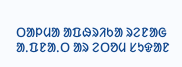ᱛᱟᱞᱢᱟ ᱟᱯᱷᱨᱤᱠᱟ ᱨᱮᱱᱟᱜ ᱟᱹᱯᱱᱟᱹᱛ ᱟᱨ ᱮᱛᱚᱢ ᱥᱩᱫᱟᱱ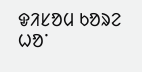ᱫᱤᱥᱚᱢ ᱠᱚᱨᱮ ᱦᱚᱸ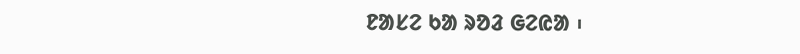ᱱᱟᱥᱮ ᱠᱟ ᱨᱚᱲ ᱜᱮᱭᱟ ᱾